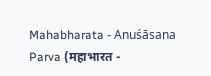Mahabharata - Anuśāsana Parva (महाभारत -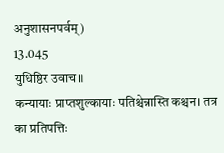अनुशासनपर्वम्)
13.045
युधिष्ठिर उवाच॥
कन्यायाः प्राप्तशुल्कायाः पतिश्चेन्नास्ति कश्चन। तत्र का प्रतिपत्तिः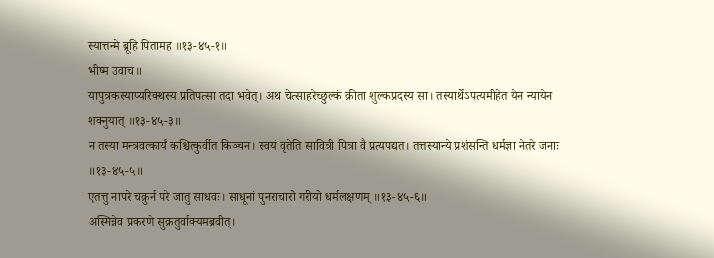स्यात्तन्मे ब्रूहि पितामह ॥१३-४५-१॥
भीष्म उवाच॥
यापुत्रकस्याप्यरिक्थस्य प्रतिपत्सा तदा भवेत्। अथ चेत्साहरेच्छुल्कं क्रीता शुल्कप्रदस्य सा। तस्यार्थेऽपत्यमीहेत येन न्यायेन शक्नुयात् ॥१३-४५-३॥
न तस्या मन्त्रवत्कार्यं कश्चित्कुर्वीत किञ्चन। स्वयं वृतेति सावित्री पित्रा वै प्रत्यपद्यत। तत्तस्यान्ये प्रशंसन्ति धर्मज्ञा नेतरे जनाः ॥१३-४५-५॥
एतत्तु नापरे चक्रुर्न परे जातु साधवः। साधूनां पुनराचारो गरीयो धर्मलक्षणम् ॥१३-४५-६॥
अस्मिन्नेव प्रकरणे सुक्रतुर्वाक्यमब्रवीत्।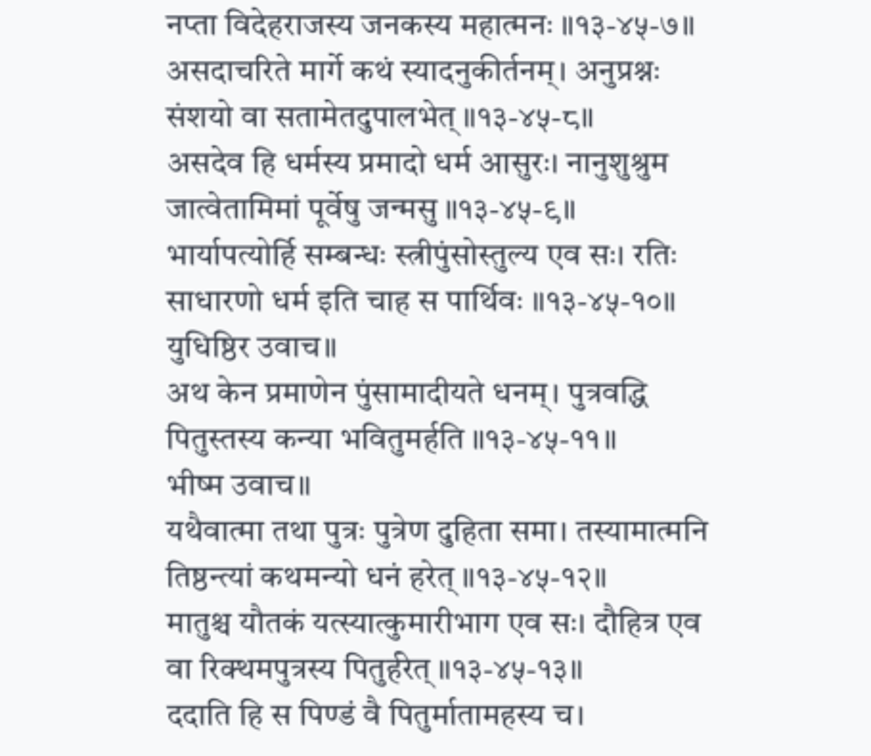नप्ता विदेहराजस्य जनकस्य महात्मनः ॥१३-४५-७॥
असदाचरिते मार्गे कथं स्यादनुकीर्तनम्। अनुप्रश्नः संशयो वा सतामेतदुपालभेत् ॥१३-४५-८॥
असदेव हि धर्मस्य प्रमादो धर्म आसुरः। नानुशुश्रुम जात्वेतामिमां पूर्वेषु जन्मसु ॥१३-४५-९॥
भार्यापत्योर्हि सम्बन्धः स्त्रीपुंसोस्तुल्य एव सः। रतिः साधारणो धर्म इति चाह स पार्थिवः ॥१३-४५-१०॥
युधिष्ठिर उवाच॥
अथ केन प्रमाणेन पुंसामादीयते धनम्। पुत्रवद्धि पितुस्तस्य कन्या भवितुमर्हति ॥१३-४५-११॥
भीष्म उवाच॥
यथैवात्मा तथा पुत्रः पुत्रेण दुहिता समा। तस्यामात्मनि तिष्ठन्त्यां कथमन्यो धनं हरेत् ॥१३-४५-१२॥
मातुश्च यौतकं यत्स्यात्कुमारीभाग एव सः। दौहित्र एव वा रिक्थमपुत्रस्य पितुर्हरेत् ॥१३-४५-१३॥
ददाति हि स पिण्डं वै पितुर्मातामहस्य च।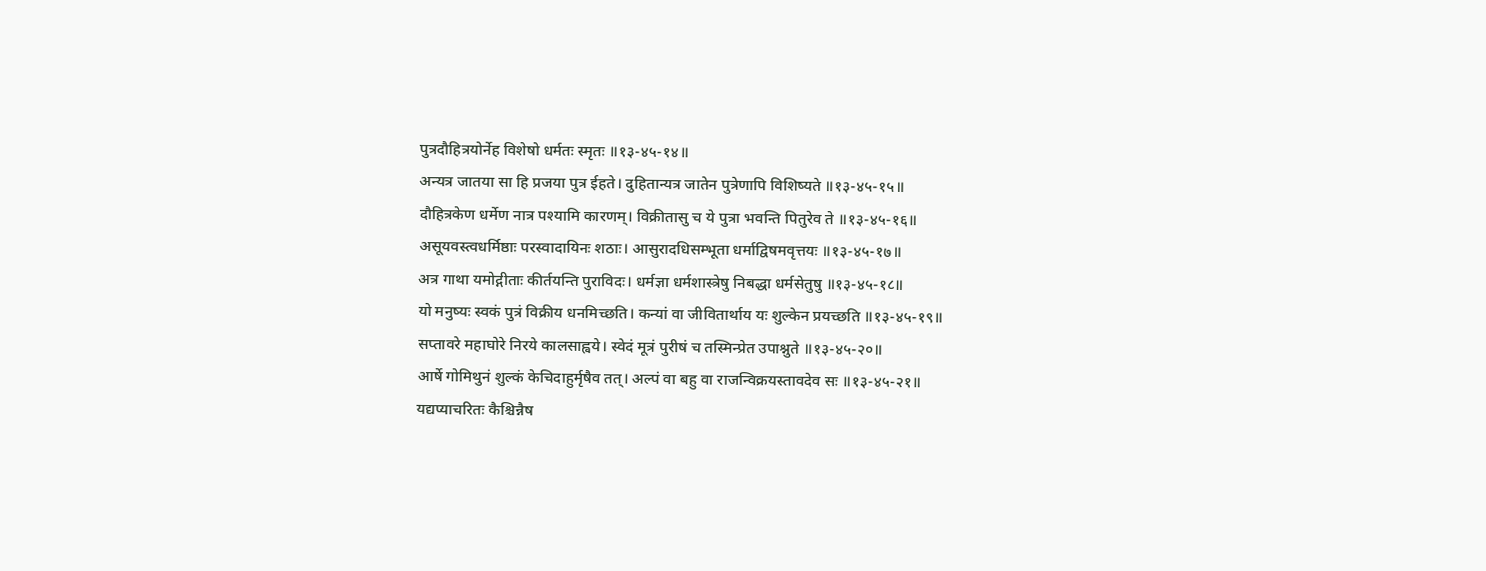पुत्रदौहित्रयोर्नेह विशेषो धर्मतः स्मृतः ॥१३-४५-१४॥
अन्यत्र जातया सा हि प्रजया पुत्र ईहते। दुहितान्यत्र जातेन पुत्रेणापि विशिष्यते ॥१३-४५-१५॥
दौहित्रकेण धर्मेण नात्र पश्यामि कारणम्। विक्रीतासु च ये पुत्रा भवन्ति पितुरेव ते ॥१३-४५-१६॥
असूयवस्त्वधर्मिष्ठाः परस्वादायिनः शठाः। आसुरादधिसम्भूता धर्माद्विषमवृत्तयः ॥१३-४५-१७॥
अत्र गाथा यमोद्गीताः कीर्तयन्ति पुराविदः। धर्मज्ञा धर्मशास्त्रेषु निबद्धा धर्मसेतुषु ॥१३-४५-१८॥
यो मनुष्यः स्वकं पुत्रं विक्रीय धनमिच्छति। कन्यां वा जीवितार्थाय यः शुल्केन प्रयच्छति ॥१३-४५-१९॥
सप्तावरे महाघोरे निरये कालसाह्वये। स्वेदं मूत्रं पुरीषं च तस्मिन्प्रेत उपाश्नुते ॥१३-४५-२०॥
आर्षे गोमिथुनं शुल्कं केचिदाहुर्मृषैव तत्। अल्पं वा बहु वा राजन्विक्रयस्तावदेव सः ॥१३-४५-२१॥
यद्यप्याचरितः कैश्चिन्नैष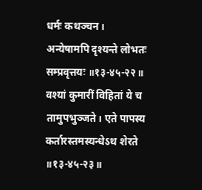धर्मः कथञ्चन। अन्येषामपि दृश्यन्ते लोभतः सम्प्रवृत्तयः ॥१३-४५-२२॥
वश्यां कुमारीं विहितां ये च तामुपभुञ्जते। एते पापस्य कर्तारस्तमस्यन्धेऽथ शेरते ॥१३-४५-२३॥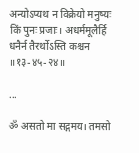अन्योऽप्यथ न विक्रेयो मनुष्यः किं पुनः प्रजाः। अधर्ममूलैर्हि धनैर्न तैरर्थोऽस्ति कश्चन ॥१३-४५-२४॥

...

ॐ असतो मा सद्गमय। तमसो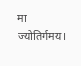मा ज्योतिर्गमय।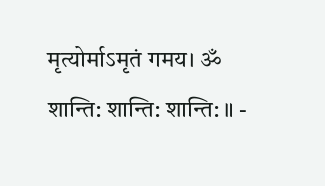मृत्योर्माऽमृतं गमय। ॐ शान्ति: शान्ति: शान्ति: ॥ -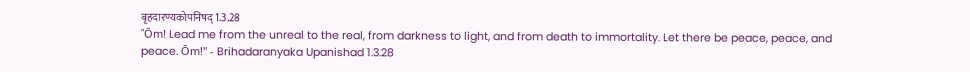बृहदारण्यकोपनिषद् 1.3.28
"Ōm! Lead me from the unreal to the real, from darkness to light, and from death to immortality. Let there be peace, peace, and peace. Ōm!" - Brihadaranyaka Upanishad 1.3.28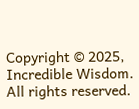Copyright © 2025, Incredible Wisdom.
All rights reserved.